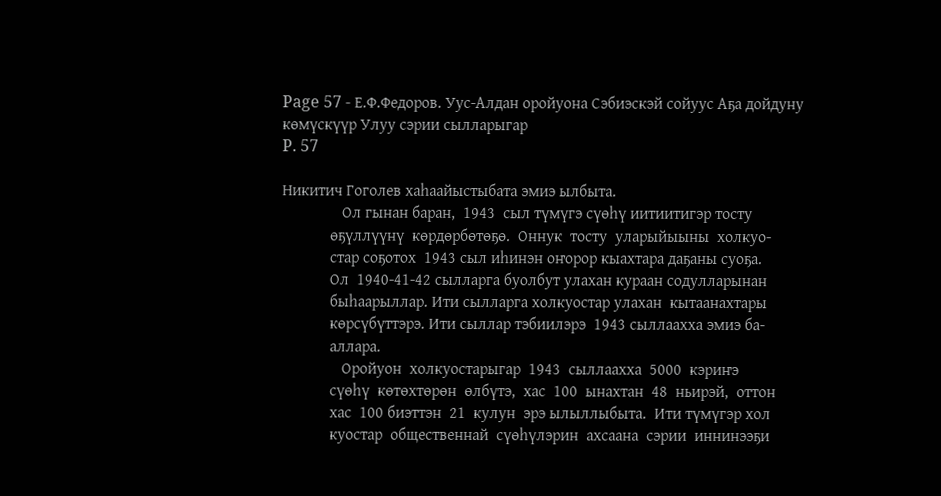Page 57 - Е.Ф.Федоров. Уус-Алдан оройуона Сэбиэскэй сойуус Аҕа дойдуну көмүскүүр Улуу сэрии сылларыгар
P. 57

Никитич Гоголев хаһаайыстыбата эмиэ ылбыта.
               Ол гынан баран,  1943  сыл түмүгэ сүөһү иитиитигэр тосту
            өҕүллүүнү  көрдөрбөтөҕө.  Оннук  тосту  уларыйыыны  холкуо-
            стар соҕотох  1943 сыл иһинэн оҥорор кыахтара даҕаны суоҕа.
            Ол  1940-41-42 сылларга буолбут улахан кураан содулларынан
            быһаарыллар. Ити сылларга холкуостар улахан  кытаанахтары
            көрсүбүттэрэ. Ити сыллар тэбиилэрэ  1943 сыллаахха эмиэ ба-
            аллара.
               Оройуон  холкуостарыгар  1943  сыллаахха  5000  кэриҥэ
            сүөһү  көтөхтөрөн  өлбүтэ,  хас  100  ынахтан  48  ньирэй,  оттон
            хас  100 биэттэн  21  кулун  эрэ ылыллыбыта.  Ити түмүгэр хол
            куостар  общественнай  сүөһүлэрин  ахсаана  сэрии  иннинээҕи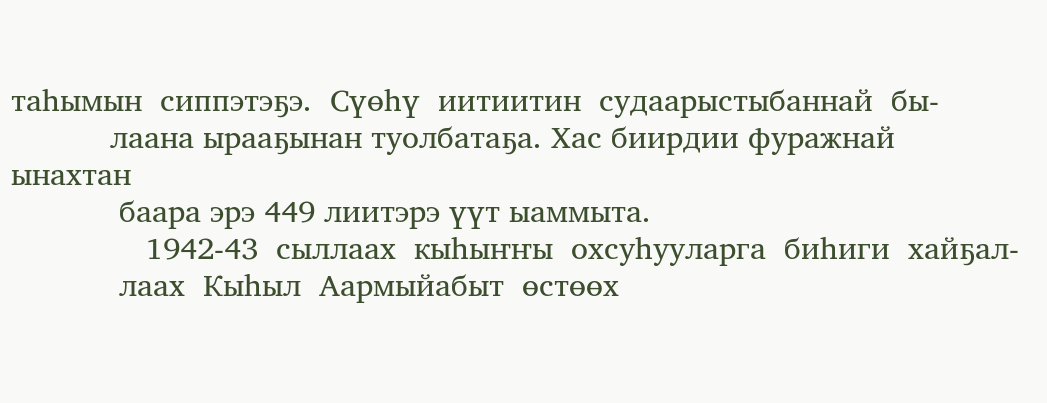таһымын  сиппэтэҕэ.  Сүөһү  иитиитин  судаарыстыбаннай  бы-
           лаана ырааҕынан туолбатаҕа. Хас биирдии фуражнай ынахтан
            баара эрэ 449 лиитэрэ үүт ыаммыта.
               1942-43  сыллаах  кыһыҥҥы  охсуһууларга  биһиги  хайҕал-
            лаах  Кыһыл  Аармыйабыт  өстөөх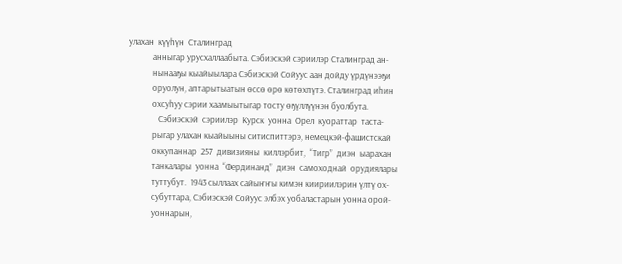улахан  күүһүн  Сталинград
            анныгар урусхаллаабыта. Сэбиэскэй сэриилэр Сталинград ан-
            нынааҕы кыайыылара Сэбиэскэй Сойуус аан дойду үрдүнээҕи
            оруолун, аптарытыатын өссө өрө көтөхпүтэ. Сталинград иһин
            охсуһуу сэрии хаамыытыгар тосту өҕүллүүнэн буолбута.
               Сэбиэскэй  сэриилэр  Курск  уонна  Орел  куораттар  таста-
            рыгар улахан кыайыыны ситиспиттэрэ, немецкэй-фашистскай
            оккупаннар  257  дивизияны  киллэрбит,  “Тигр”  диэн  ыарахан
            танкалары  уонна  “Фердинанд”  диэн  самоходнай  орудиялары
            туттубут.  1943 сыллаах сайыҥҥы кимэн киириилэрин үлтү ох-
            субуттара, Сэбиэскэй Сойуус элбэх уобаластарын уонна орой-
            уоннарын,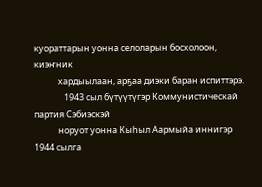куораттарын уонна селоларын босхолоон, киэҥник
            хардыылаан, арҕаа диэки баран испиттэрэ.
               1943 сыл бүтүүтүгэр Коммунистическай партия Сэбиэскэй
            норуот уонна Кыһыл Аармыйа иннигэр  1944 сылга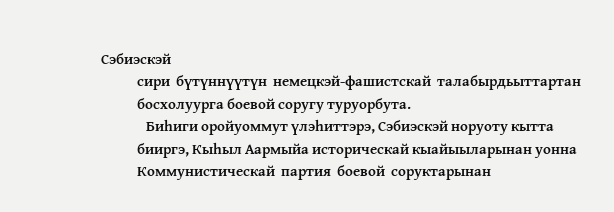Сэбиэскэй
            сири  бүтүннүүтүн  немецкэй-фашистскай  талабырдьыттартан
            босхолуурга боевой соругу туруорбута.
               Биһиги оройуоммут үлэһиттэрэ, Сэбиэскэй норуоту кытта
            бииргэ, Кыһыл Аармыйа историческай кыайыыларынан уонна
            Коммунистическай  партия  боевой  соруктарынан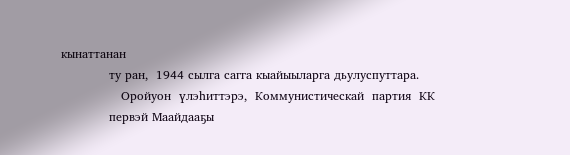кынаттанан
            ту ран,  1944 сылга сагга кыайыыларга дьулуспуттара.
               Оройуон  үлэһиттэрэ,  Коммунистическай  партия  КК
            первэй Маайдааҕы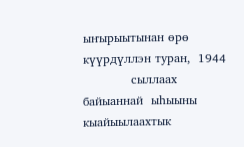ыҥырыытынан өрө күүрдүллэн туран,  1944
            сыллаах  байыаннай  ыһыыны  кыайыылаахтык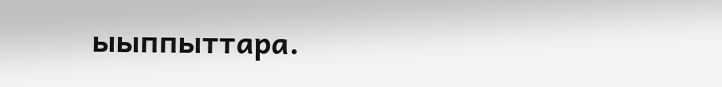ыыппыттара.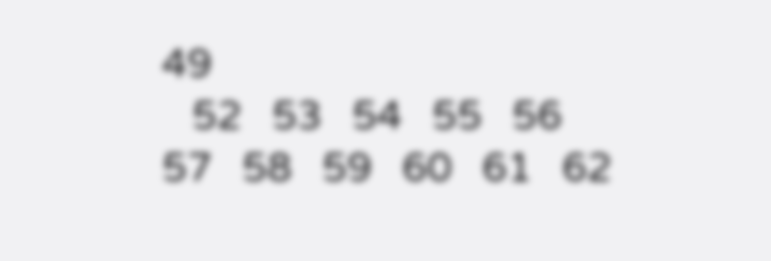49
   52   53   54   55   56   57   58   59   60   61   62